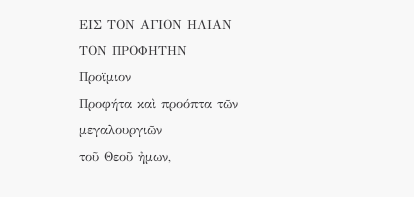ΕΙΣ ΤΟΝ ΑΓΙΟΝ ΗΛΙΑΝ ΤΟΝ ΠΡΟΦΗΤΗΝ
Προϊμιον
Προφήτα καὶ προόπτα τῶν μεγαλουργιῶν
τοῦ Θεοῦ ἠμων,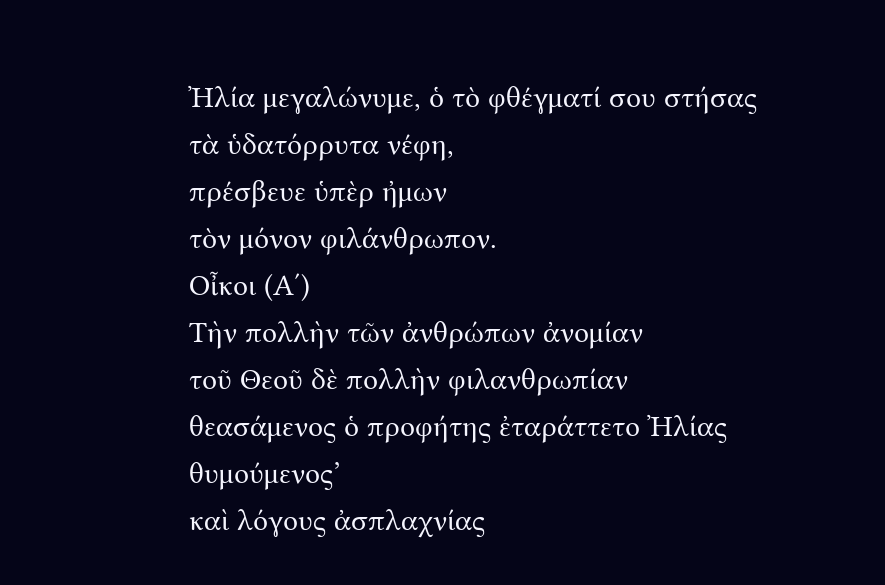Ἠλία μεγαλώνυμε, ὁ τὸ φθέγματί σου στήσας
τὰ ὑδατόρρυτα νέφη,
πρέσβευε ὑπὲρ ἠμων
τὸν μόνον φιλάνθρωπον.
Οἶκοι (Α΄)
Τὴν πολλὴν τῶν ἀνθρώπων ἀνομίαν
τοῦ Θεοῦ δὲ πολλὴν φιλανθρωπίαν
θεασάμενος ὁ προφήτης ἐταράττετο Ἠλίας θυμούμενος’
καὶ λόγους ἀσπλαχνίας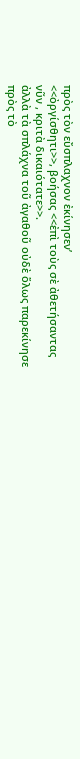πρὸς τὸν εὔσπλαχνον ἐκίνησεν’
<<ὀργίσθητι>>, βοήσας <<ἐπὶ τοὺς σὲ ἀθετήσαντας
νῦν , κριτὰ δικαιότατε>>.
ἀλλὰ τὰ σπλάχνα τοῦ ἀγαθοῦ οὐδὲ ὅλως παρεκίνησε
πρὸς τὸ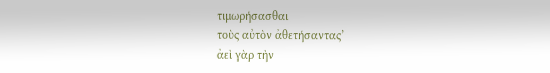τιμωρήσασθαι
τοὺς αὐτὸν ἀθετήσαντας’
ἀεὶ γὰρ τὴν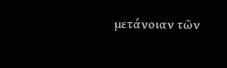μετάνοιαν τῶν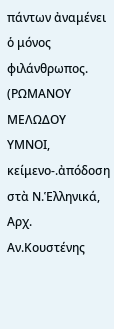πάντων ἀναμένει
ὁ μόνος φιλάνθρωπος.
(ΡΩΜΑΝΟΥ ΜΕΛΩΔΟΥ ΥΜΝΟΙ, κείμενο-.ἀπόδοση στὰ Ν.Ἑλληνικά,
Αρχ. Αν.Κουστένης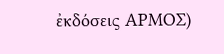ἐκδόσεις ΑΡΜΟΣ)